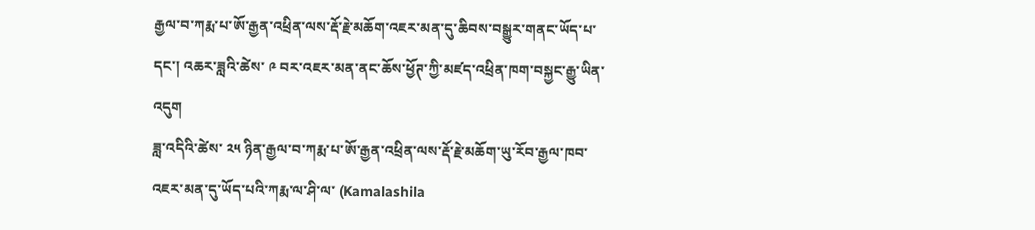རྒྱལ་བ་ཀརྨ་པ་ཨོ་རྒྱན་འཕྲིན་ལས་རྡོ་རྗེ་མཆོག་འཇར་མན་དུ་ཆིབས་བསྒྱུར་གནང་ཡོད་པ་དང་། འཆར་ཟླའི་ཚེས་ ༩ བར་འཇར་མན་ནང་ཆོས་ཕྱོཊ་ཀྱི་མཛད་འཕྲིན་ཁག་བསྐྱང་རྒྱུ་ཡིན་འདུག
ཟླ་འདིའི་ཚེས་ ༢༥ ཉིན་རྒྱལ་བ་ཀརྨ་པ་ཨོ་རྒྱན་འཕྲིན་ལས་རྡོ་རྗེ་མཆོག་ཡུ་རོབ་རྒྱལ་ཁབ་འཇར་མན་དུ་ཡོད་པའི་ཀརྨ་ལ་ཤི་ལ་ (Kamalashila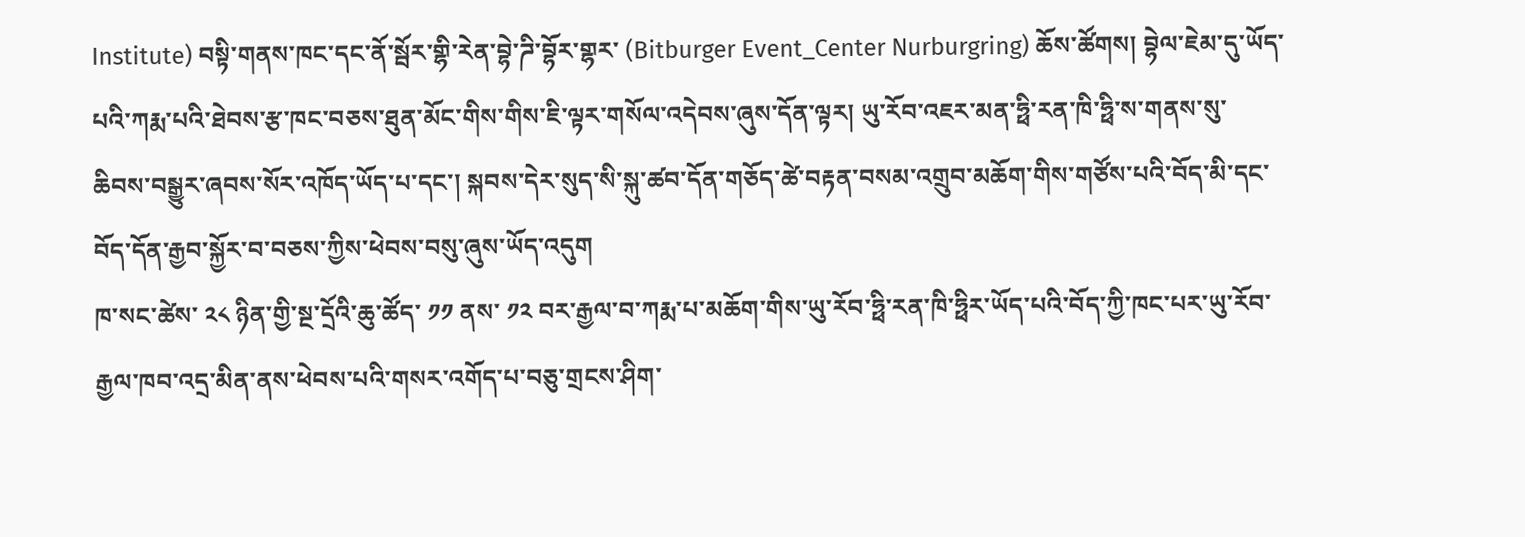Institute) བསྟི་གནས་ཁང་དང་ནོ་སྦོར་གྷི་རེན་བྷེ་ཌི་བྷོར་གྷར་ (Bitburger Event_Center Nurburgring) ཆོས་ཚོགས། བྷེལ་ཇེམ་དུ་ཡོད་པའི་ཀརྨ་པའི་ཐེབས་རྩ་ཁང་བཅས་ཐུན་མོང་གིས་གིས་ཇི་ལྟར་གསོལ་འདེབས་ཞུས་དོན་ལྟར། ཡུ་རོབ་འཇར་མན་ཧྥི་རན་ཁི་ཧྥི་ས་གནས་སུ་ཆིབས་བསྒྱུར་ཞབས་སོར་འཁོད་ཡོད་པ་དང་། སྐབས་དེར་སུད་སི་སྐུ་ཚབ་དོན་གཅོད་ཚེ་བརྟན་བསམ་འགྲུབ་མཆོག་གིས་གཙོས་པའི་བོད་མི་དང་བོད་དོན་རྒྱབ་སྐྱོར་བ་བཅས་ཀྱིས་ཕེབས་བསུ་ཞུས་ཡོད་འདུག
ཁ་སང་ཚེས་ ༢༨ ཉིན་གྱི་སྔ་དྲོའི་ཆུ་ཚོད་ ༡༡ ནས་ ༡༢ བར་རྒྱལ་བ་ཀརྨ་པ་མཆོག་གིས་ཡུ་རོབ་ཧྥི་རན་ཁི་ཧྥིར་ཡོད་པའི་བོད་ཀྱི་ཁང་པར་ཡུ་རོབ་རྒྱལ་ཁབ་འདྲ་མིན་ནས་ཕེབས་པའི་གསར་འགོད་པ་བཅུ་གྲངས་ཤིག་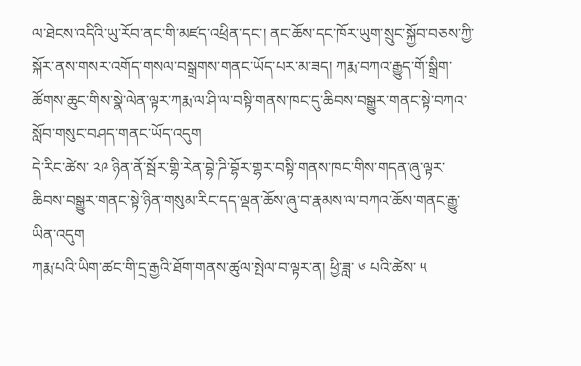ལ་ཐེངས་འདིའི་ཡུ་རོབ་ནང་གི་མཛད་འཕྲིན་དང་། ནང་ཆོས་དང་ཁོར་ཡུག་སྲུང་སྐྱོབ་བཅས་ཀྱི་སྐོར་ནས་གསར་འགོད་གསལ་བསྒྲགས་གནང་ཡོད་པར་མ་ཟད། ཀརྨ་བཀའ་རྒྱུད་གོ་སྒྲིག་ཚོགས་ཆུང་གིས་སྣེ་ལེན་ལྟར་ཀརྨ་ལ་ཤི་ལ་བསྟི་གནས་ཁང་དུ་ཆིབས་བསྒྱུར་གནང་སྟེ་བཀའ་སློབ་གསུང་བཤད་གནང་ཡོད་འདུག
དེ་རིང་ཚེས་ ༢༩ ཉིན་ནོ་སྦོར་གྷི་རེན་བྷེ་ཌི་བྷོར་གྷར་བསྟི་གནས་ཁང་གིས་གདན་ཞུ་ལྟར་ཆིབས་བསྒྱུར་གནང་སྟེ་ཉིན་གསུམ་རིང་དད་ལྡན་ཆོས་ཞུ་བ་རྣམས་ལ་བཀའ་ཆོས་གནང་རྒྱུ་ཡིན་འདུག
ཀརྨ་པའི་ཡིག་ཚང་གི་དྲ་རྒྱའི་ཐོག་གནས་ཚུལ་སྤེལ་བ་ལྟར་ན། ཕྱི་ཟླ་ ༦ པའི་ཚེས་ ༥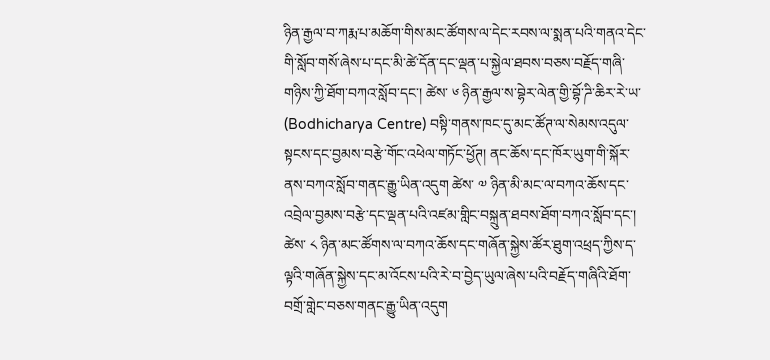ཉིན་རྒྱལ་བ་ཀརྨ་པ་མཆོག་གིས་མང་ཚོགས་ལ་དེང་རབས་ལ་སྨན་པའི་གནའ་དེང་གི་སློབ་གསོ་ཞེས་པ་དང་མི་ཚེ་དོན་དང་ལྡན་པ་སྐྱེལ་ཐབས་བཅས་བརྗོད་གཞི་གཉིས་ཀྱི་ཐོག་བཀའ་སློབ་དང་། ཚེས་ ༦ ཉིན་རྒྱལ་ས་བྷེར་ལེན་གྱི་བྷོ་ཌི་ཆིར་རེ་ཡ་ (Bodhicharya Centre) བསྟི་གནས་ཁང་དུ་མང་ཚོཊ་ལ་སེམས་འདུལ་སྟངས་དང་བྱམས་བརྩེ་གོང་འཕེལ་གཏོང་ཕྱོཊ། ནང་ཆོས་དང་ཁོར་ཡུག་གི་སྐོར་ནས་བཀའ་སློབ་གནང་རྒྱུ་ཡིན་འདུག ཚེས་ ༧ ཉིན་མི་མང་ལ་བཀའ་ཆོས་དང་འབྲེལ་བྱམས་བརྩེ་དང་ལྡན་པའི་འཛམ་གླིང་བསྐྲུན་ཐབས་ཐོག་བཀའ་སློབ་དང་། ཚེས་ ༨ ཉིན་མང་ཚོགས་ལ་བཀའ་ཆོས་དང་གཞོན་སྐྱེས་ཚོར་ཐུག་འཕྲད་ཀྱིས་ད་ལྟའི་གཞོན་སྐྱེས་དང་མ་འོངས་པའི་རེ་བ་བྱེད་ཡུལ་ཞེས་པའི་བརྗོད་གཞིའི་ཐོག་བགྲོ་གླེང་བཅས་གནང་རྒྱུ་ཡིན་འདུག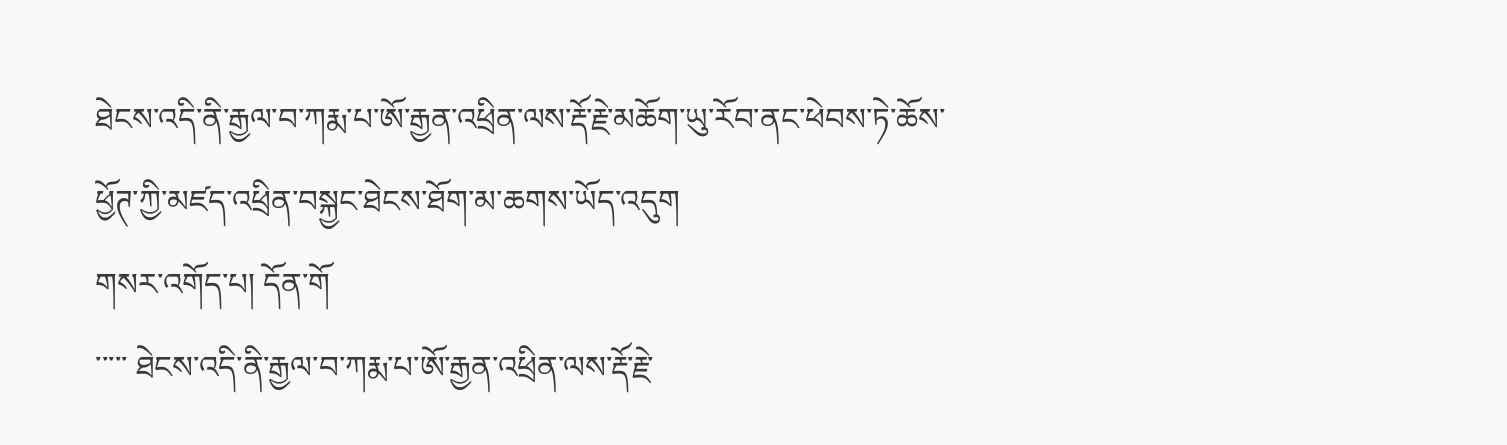ཐེངས་འདི་ནི་རྒྱལ་བ་ཀརྨ་པ་ཨོ་རྒྱན་འཕྲིན་ལས་རྡོ་རྗེ་མཆོག་ཡུ་རོབ་ནང་ཕེབས་ཏེ་ཆོས་ཕྱོཊ་ཀྱི་མཛད་འཕྲིན་བསྐྱང་ཐེངས་ཐོག་མ་ཆགས་ཡོད་འདུག
གསར་འགོད་པ། དོན་གོ
་་་་་ ཐེངས་འདི་ནི་རྒྱལ་བ་ཀརྨ་པ་ཨོ་རྒྱན་འཕྲིན་ལས་རྡོ་རྗེ་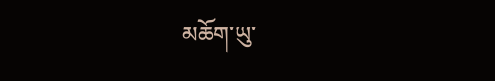མཆོག་ཡུ་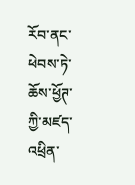རོབ་ནང་ཕེབས་ཏེ་ཆོས་ཕྱོཊ་ཀྱི་མཛད་འཕྲིན་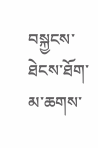བསྐྱངས་ཐེངས་ཐོག་མ་ཆགས་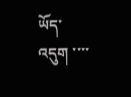ཡོད་འདུག ་་་་